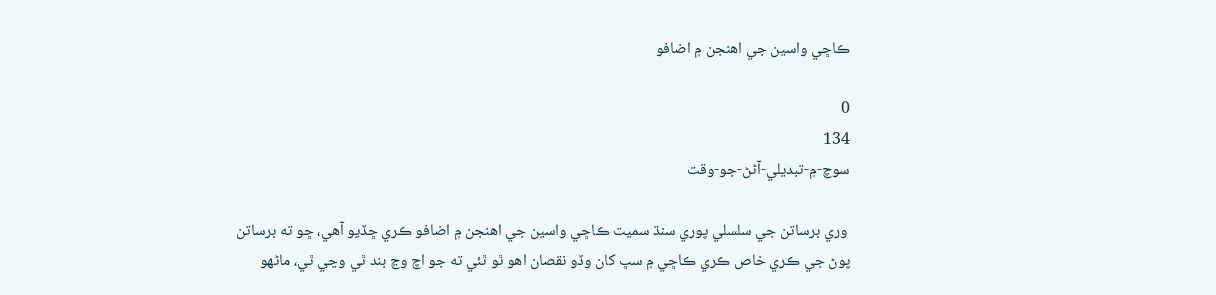ڪاڇي واسين جي اهنجن ۾ اضافو

0
134
سوچ-۾-تبديلي-آڻڻ-جو-وقت

 وري برساتن جي سلسلي پوري سنڌ سميت ڪاڇي واسين جي اهنجن ۾ اضافو ڪري ڇڏيو آهي، ڇو ته برساتن پوڻ جي ڪري خاص ڪري ڪاڇي ۾ سڀ کان وڏو نقصان اهو ٿو ٿئي ته جو اچ وڃ بند ٿي وڃي ٿي، ماڻهو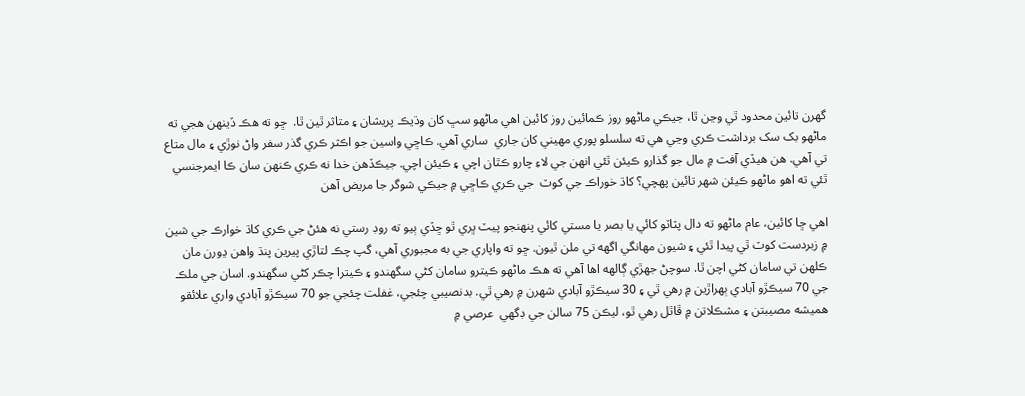گهرن تائين محدود ٿي وڃن ٿا، جيڪي ماڻهو روز ڪمائين روز کائين اهي ماڻهو سڀ کان وڌيڪ پريشان ۽ متاثر ٿين ٿا.  ڇو ته هڪ ڏينهن هجي ته ماڻهو بک سک برداشت ڪري وڃي هي ته سلسلو پوري مهيني کان جاري  ساري آهي. ڪاڇي واسين جو اڪثر ڪري گذر سفر واڻ نوڙي ۽ مال متاع تي آهي. هن هيڏي آفت ۾ مال جو گذارو ڪيئن ٿئي انهن جي لاءِ چارو ڪٿان اچي ۽ ڪيئن اچي. جيڪڏهن خدا نه ڪري ڪنهن سان ڪا ايمرجنسي ٿئي ته اهو ماڻهو ڪيئن شهر تائين پهچي؟ کاڌ خوراڪ جي کوٽ  جي ڪري ڪاڇي ۾ جيڪي شوگر جا مريض آهن

اهي ڇا کائين، عام ماڻهو ته دال پٽاٽو کائي يا بصر يا مستي کائي پنهنجو پيٽ ڀري ٿو ڇڏي ٻيو ته روڊ رستي نه هئڻ جي ڪري کاڌ خوارڪ جي شين ۾ زبردست کوٽ ٿي پيدا ٿئي ۽ شيون مهانگي اگهه تي ملن ٿيون. ڇو ته واپاري جي به مجبوري آهي، گپ چڪ لتاڙي پيرين پنڌ واهن ڍورن مان ڪلهن تي سامان کڻي اچن ٿا. سوچڻ جهڙي ڳالھه اها آهي ته هڪ ماڻهو ڪيترو سامان کڻي سگهندو ۽ ڪيترا چڪر کڻي سگهندو. اسان جي ملڪ جي 70 سيڪڙو آبادي ٻهراڙين ۾ رهي ٿي ۽ 30 سيڪڙو آبادي شهرن ۾ رهي ٿي. بدنصيبي چئجي، غفلت چئجي جو 70 سيڪڙو آبادي واري علائقو هميشه مصيبتن ۽ مشڪلاتن ۾ ڦاٿل رهي ٿو، ليڪن 75 سالن جي ڊگهي  عرصي ۾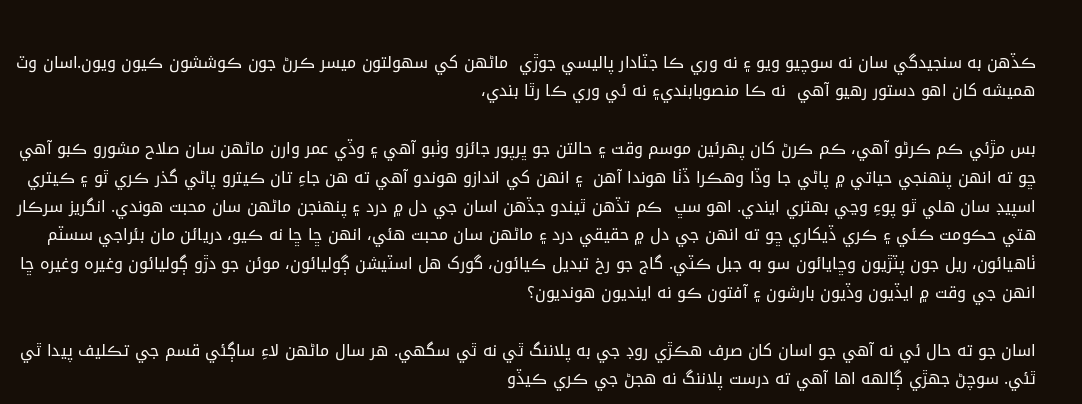ڪڏهن به سنجيدگي سان نه سوچيو ويو ۽ نه وري ڪا جٽادار پاليسي جوڙي  ماڻهن کي سهولتون ميسر ڪرڻ جون ڪوششون ڪيون ويون.اسان وٽ ھميشه کان اهو دستور رهيو آهي  نه ڪا منصوبابندي۽ نه ئي وري ڪا رٿا بندي،

بس مڙئي ڪم ڪرڻو آهي، ڪم ڪرڻ کان پهرئين موسم وقت ۽ حالتن جو ڀرپور جائزو وٺبو آهي ۽ وڏي عمر وارن ماڻهن سان صلاح مشورو ڪبو آهي ڇو ته انهن پنهنجي حياتي ۾ پاڻي جا وڏا وهڪرا ڏٺا هوندا آهن  ۽ انهن کي اندازو هوندو آهي ته هن جاءِ تان ڪيترو پاڻي گذر ڪري ٿو ۽ ڪيتري اسپيڊ سان هلي ٿو پوءِ وڃي بهتري ايندي. اهو سڀ  ڪم تڏهن ٿيندو جڏهن اسان جي دل ۾ درد ۽ پنهنجن ماڻهن سان محبت هوندي. انگريز سرڪار هتي حڪومت ڪئي ۽ ڪري ڏيکاري ڇو ته انهن جي دل ۾ حقيقي درد ۽ ماڻهن سان محبت هئي، انهن ڇا ڇا نه ڪيو، دريائن مان بئراجي سسٽم ٺاهيائون، ريل جون پٽڙيون وڇايائون سو به جبل ڪٽي. گاج جو رخ تبديل ڪيائون، گورک هل اسٽيشن ڳوليائون، موئن جو دڙو ڳوليائون وغيره وغيره ڇا انهن جي وقت ۾ ايڏيون وڏيون بارشون ۽ آفتون ڪو نه اينديون هونديون؟

اسان جو ته حال ئي نه آهي جو اسان کان صرف هڪڙي روڊ جي به پلاننگ ٿي نه ٿي سگهي. هر سال ماڻهن لاءِ ساڳئي قسم جي تڪليف پيدا ٿي ٿئي. سوچڻ جهڙي ڳالھه اها آهي ته درست پلاننگ نه هجڻ جي ڪري ڪيڏو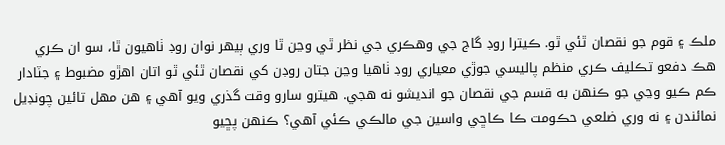ملڪ ۽ قوم جو نقصان ٿئي ٿو. ڪيترا روڊ گاج جي وهڪري جي نظر ٿي وڃن ٿا وري ٻيهر نوان روڊ ٺاهيون ٿا، سو ان ڪري هڪ دفعو تڪليف ڪري منظم پاليسي جوڙي معياري روڊ ٺاهيا وڃن جتان روڊن کي نقصان ٿئي ٿو اتان اهڙو مضبوط ۽ جٽادار ڪم ڪيو وڃي جو ڪنهن به قسم جي نقصان جو انديشو نه هجي. هيترو سارو وقت گذري ويو آهي ۽ هن مهل تائين چونڊيل نمائندن ۽ نه وري ضلعي حڪومت ڪا ڪاڇي واسين جي مالڪي ڪئي آهي؟ ڪنهن پڇيو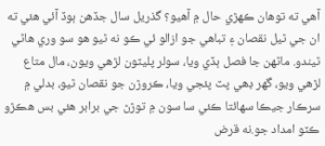آهي ته توهان ڪهڙي حال ۾ آهيو؟ گذريل سال جڏهن ٻوڏ آئي هئي ته ان جي ٿيل نقصان ۽ تباهي جو ازالو ئي ڪو نه ٿيو هو سو وري هاڻي ٿيندو. ماڻهن جا فصل ٻڏي ويا، سولر پليٽون لڙهي ويون، مال متاع لڙهي ويو، گهر ڊهي پٽ پئجي ويا، ڪروڙن جو نقصان ٿيو، بدلي ۾ سرڪار جيڪا سهائتا ڪئي سا سون ۾ توڙڻ جي برابر هئي بس هڪڙو ڪٽو امداد جو.نه قرض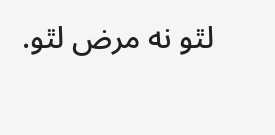لٿو نه مرض لٿو.